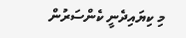މި ކިޔައިދެނީ ކެންސަރުން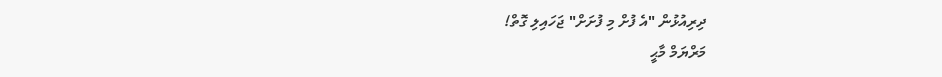ދިރިއުޅުން "އެ ފުށް މި ފުށަށް" ޖަހައިލި ގޮތް!
މަރްޔަމް މާޙީ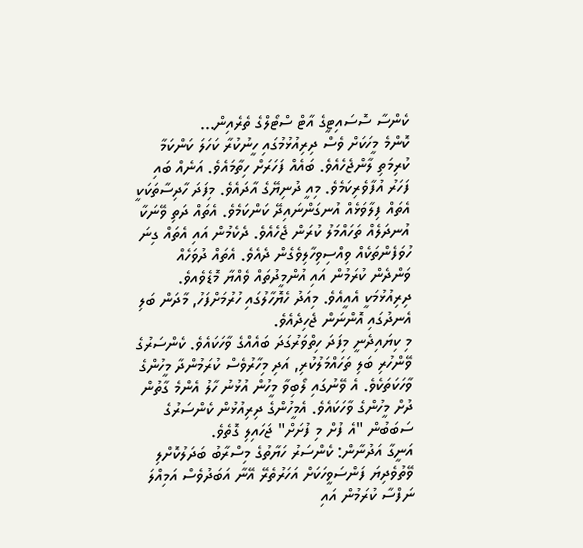ކެންސާ ސޮސައިޓީގެ އާޓް ސްޓޯލްގެ ތެރެއިން...
ކޮންމެ މީހަކަށް ވެސް ދިރިއުޅުމުގައި ހީނުކުރާ ކަހަލަ ކަންކަމާ ކުރިމަތި ލާންޖެހެއެވެ. ބައެއް ފަހަރަށް ހިތާމައެވެ. އަނެއް ބައި ފަހަރު އުފާވެރިކަމެވެ. މިއީ ދުނިޔޭގެ އާދައެވެ. މިފަދަ ހާދިސާތަކަކީ އެތައް ފިލާވަޅެއް އުނގަންނައިދޭ ކަންކަމެވެ. އެތައް ދަތި ވޭނަކާ އުނދަލެއް ތަހައްމަލު ކުރަން ޖެހެއެވެ. ދެކެމުން އައި އެތައް ގިނަ ހުވަފެންތަކެއް ވިއްސިވިހާލިވެގެން ދެއެވެ. އެތައް ދުވަހެއް ވަންދެން ކުރަމުން އައި އުންމީދުތައް ވެއްޔާ މޮޑެވެއވެ. ދިރިއުޅުމަކީ އެއީއެވެ. މިއަދު ހެޔޮހާލުގައި ހުރުމަށްފަހު, މާދަން ބަލި އެނދުގައި އޮންނަން ޖެހިދެއެވެ.
މި ކިޔައިދެނީ މިފަދަ ހިތްވަރުގަދަ ބައެއްގެ ވާހަކައެވެ. ކެންސަރުގެ ވޭންހުރި ބަލި ތަހައްމަލުކުރި, އަދި މިހާރުވެސް ކުރަމުންދާ މީހުންގެ ވާހަކަތަކެވެ. އެ ވޭނުގައި ލޯބިވާ މީހުން އުޅުނު ހާލު އެންމެ ގާތުން ދުށް މީހުންގެ ވާހަކައެވެ. އެމީހުންގެ ދިރިއުޅުން ކެންސަރުގެ ސަބަބުން "އެ ފުށް މި ފުށަށް" ޖަހައިލި ގޮތެވެ.
އަނީގާ އަދުނާން: ކެންސަރު ހަޔާތުގެ މިސްރާބު ބަދަލުކޮށްލި
ވޭތުވެދިޔަ ފަންސަވީހަކަށް އަހަރުތެރޭ އޭނާ އަބަދުވެސް އަމިއްލަ ނަފްސާ ކުރަމުން އައި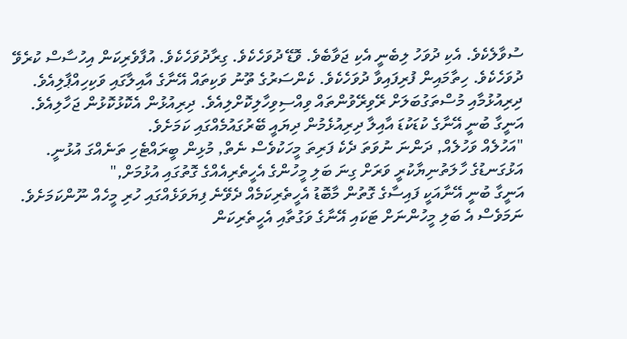ސުވާލެކެވެ. އެކި ދުވަހު ލިބެނީ އެކި ޖަވާބެވެ. ވޮޑޭ ދުވަހެކެވެ. ގިރާދުވަހެކެވެ. އުފާވެރިކަން އިހުސާސް ކުރެވޭ ދުވަހެކެވެ. ހިތާމައިން ފުރިފައިވާ ދުވަހެކެވެ. ކެންސަރުގެ ތޫނު ވަކިތައް އޭނާގެ އާއިލާގައި ވަކިހިއްޕާލިއެވެ. ދިރިއުޅުމާއި މުސްތަގުބަލަށް ރޭވިރޭވުންތައް ވިއްސިވިހާލިކޮށްލިއެވެ. ދިރިއުޅުން އެކޮޅުކޮޅުން ޖަހާލިއެވެ.
އަނީގާ ބުނީ އޭނާގެ ކުޑަކުޑަ އާއިލާ ދިރިއުޅެމުން ދިޔައީ ބޭރުގައުމެއްގައި ކަމަށެވެ.
"އަހުލެއް ވަހުލެއް, ދަންނަ ނުވަތަ ދެކެ ފަރިތަ މީހަކުވެސް ނެތް, މުޅިން ބީރައްޓެހި ތަނެއްގަ އުޅުނީ. އަޅުގަނޑުގެ ހާލަތުނިޔާކުރީ ވަރަށް ގިނަ ބަލި މީހުންގެ އެހީތެރިއެއްގެ ގޮތުގައި އުޅުމަށް,"
އަނީގާ ބުނީ އޭނާއަކީ ފައިސާގެ ގޮތުން މާބޮޑު އެހީތެރިކަމެއް ދެވޭނެ ފިޔަވަޅެއްގައި ހުރި މީހެއް ނޫންކަމަށެވެ. ނަމަވެސް އެ ބަލި މީހުންނަށް ޓަކައި އޭނާގެ ވަގުތާއި އެހީތެރިކަން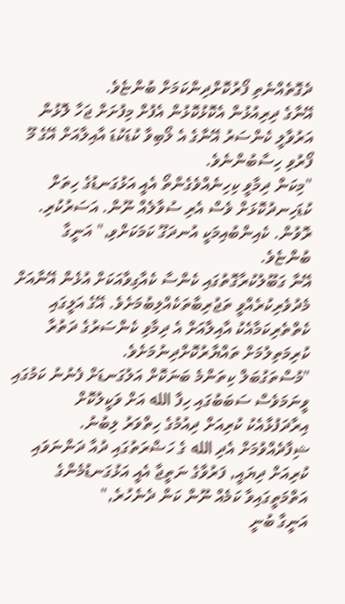ދެގޮތެއްނެތި ފޯރުކޮށްދިންކަމަށް ބުންޏެވެ.
އޭނާގެ ދިރިއުޅުން އެކޮޅުކޮޅުން އެފުށް މިފުށަށް ޖަހާ ލޮޅުން އަރުވާލީ ކެންސަރު އޭނާގެ އެ ލޯބިވާ ކުޑަކުޑަ އާއިލާއަށް އޭގެ މޫ ފޯރުވި ހިސާބުންނެވެ.
"މިކަން ދިމާވީ ކިހިނެއްވެގެންތޯ އެއީ އަޅުގަނޑުގެ ހިތަށް ކުޑަހިނދުކޮޅަށް ވެސް އެރި ސުވާލެއް ނޫން. އަސަރުކުރި. ރޮވުން. ކެއިންބުއިމަކީ އުނދަގޫ ކަމަކަށްވި," އަނީގާ ބުންޏެވެ.
އޭނާ ގަބޫލުކުރާގޮތުގައި ކެންސާ ކެއާގިވާއަކަށް އުޅެން އޭނާއަށް މެދުވެރިކުރެއްވީ ތަޖުރިބާތަކެއްލިބުމަށެވެ. އޭގެ އަލީގައި ކެތްތެރިކަމާއެކު އާއިލާއަށް އެ ދިމާވި ކެންސަރުގެ ދަތުރާ ކުރިމަތިލުމަށް ތައްޔާރުކޮށްދިނުމަށެވެ.
"މުސްތަގުބަލް ކިތަންމެ ބަނަކޮށް އަލުގަނޑަށް ފެނުނު ކަމުގައި ވީނަމަވެސް ސަބަބުގައި ހިފާ الله އަށް ވަކީލުކޮށް އިރާދަފުޅާއެކު ކުރިއަށް ދިއުމުގެ ހިތްވަރު ލިބުނު. ޝިފާދެއްވުމަށް އެދި الله ގެ ހަޟްރަތުގައި ދުއާ ދަންނަވައި ކުރިއަށް ދިޔައީ, ފަރުވާގެ ނަތީޖާ އެއީ އަޅުގަނޑުމެންގެ އަތްމަތީގައިވާ ކަމެއް ނޫން ކަން ދެނެހުރެ,"
އަނީގާ ބުނީ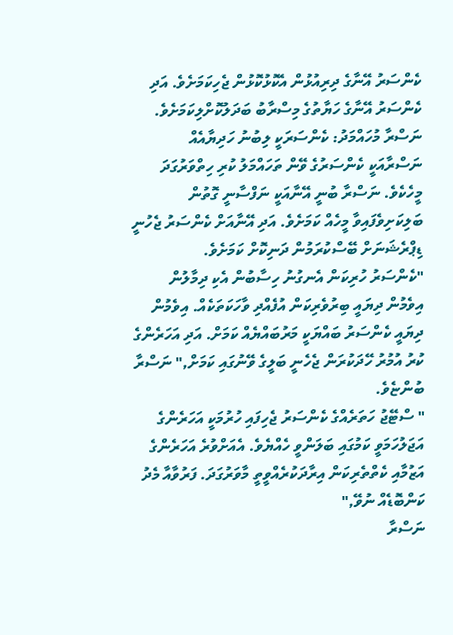ކެންސަރު އޭނާގެ ދިރިއުޅުން އެކޮޅުކޮޅުން ޖެހިކަމަށެވެ. އަދި ކެންސަރު އޭނާގެ ހަޔާތުގެ މިސްރާބު ބަދަލުކޮށްލިކަމަށެވެ.
ނަސްރާ މުހައްމަދު: ކެންސަރަކީ ލިބުނު ހަދިޔާއެއް
ނަސްރާއަކީ ކެންސަރުގެ ވޭން ތަހައްމަލު ކުރި ހިތްވަރުގަދަ މީހެކެވެ. ނަސްރާ ބުނީ އޭނާއަކީ ނަފްސާނީ ގޮތުން ބަލިކަށިވެފައިވާ މީހެއް ކަމަށެވެ. އަދި އޭނާއަށް ކެންސަރު ޖެހުނީ ޑިޕްރެޝަނަށް ބޭސްކުރަމުން ދަނިކޮށް ކަމަށެވެ.
"ކެންސަރު ހުރިކަން އެނގުނު ހިސާބުން އެކި ދިމާލުން އިވެމުން ދިޔައީ ބިރުވެރިކަން އުފެއްދި ވާހަކަތަކެއް. އިވެމުން ދިޔައީ ކެންސަރު ބައްޔަކީ މަރުބައްޔެއް ކަމަށް. އަދި އަހަރެންގެ ކުރު އުމުރު ހޭދަކުރަން ޖެހެނީ ބަލީގެ ވޭނުގައި ކަމަށް," ނަސްރާ ބުންޏެވެ.
" ސްޓޭޖު ހަތަރެއްގެ ކެންސަރު ޖެހިފައި ހުރުމަކީ އަހަރެންގެ އަޖަލުހަމަވީ ކަމުގައި ބަލަންވީ ހެއްޔެވެ. އެއަށްވުރެ އަހަރެންގެ އަޒުމާއި ކެތްތެރިކަން އިރާދަކުރެއްވީތީ މާވަރުގަދަ. ފަރުވާއާ މެދު ކަންބޮޑެއް ނުވޭ,"
ނަސްރާ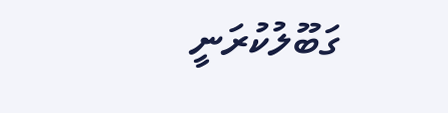ގަބޫލުކުރަނީ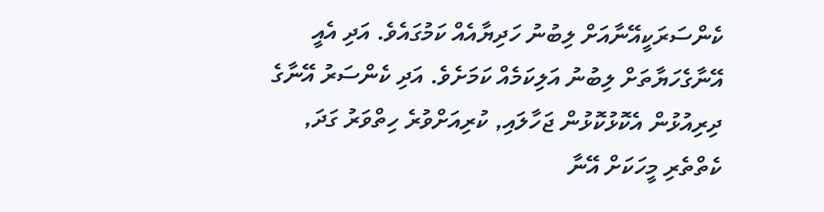ކެންސަރަކީއޭނާއަށް ލިބުނު ހަދިޔާއެއް ކަމުގައެވެ. އަދި އެއީ އޭނާގެހަޔާތަށް ލިބުނު އަލިކަމެއް ކަމަށެވެ. އަދި ކެންސަރު އޭނާގެ ދިރިއުޅުން އެކޮޅުކޮޅުން ޖަހާލައި, ކުރިއަށްވުރެ ހިތްވަރު ގަދަ, ކެތްތެރި މީހަކަށް އޭނާ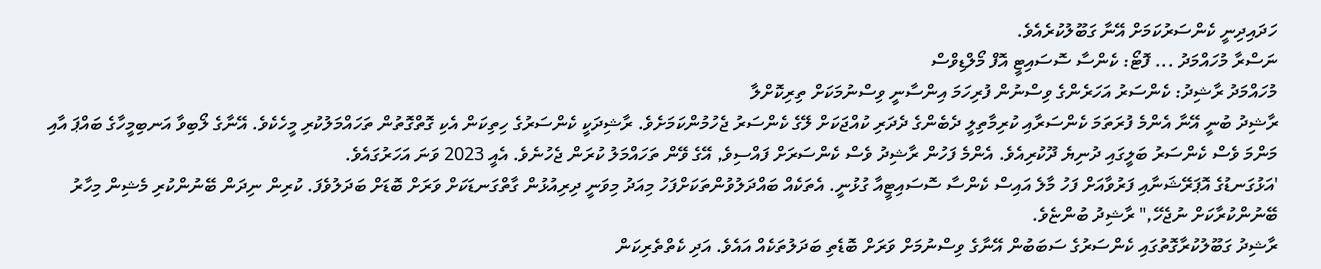ހަދައިދިނީ ކެންސަރުކަމަށް އޭނާ ގަބޫލުކުރެއެވެ.
ނަސްރާ މުހައްމަދު ... ފޮޓޯ: ކެންސާ ސޮސައިޓީ އޮފް މޯލްޑިވްސް
މުހައްމަދު ރާޝިދު: ކެންސަރު އަހަރެންގެ ވިސްނުން ފުރިހަމަ އިންސާނީ ވިސްނުމަކަށް ތިރިކޮށްލާ
ރާޝިދު ބުނީ އޭނާ އެންމެ ފުރަތަމަ ކެންސަރާއި ކުރިމާތިލީ ދެބެންގެ ދެދަރި ކުއްޖަކަށް ލޭގެ ކެންސަރު ޖެހުމުންކަމަށެވެ. ރާޝިދަކީ ކެންސަރުގެ ހިތިކަން އެކި ގޮތްގޮތުން ތަހައްމަލުކުރި މީހެކެވެ. އޭނާގެ ލޯބިވާ އަނބިމީހާގެ ބައްޕަ އާއި މަންމަ ވެސް ކެންސަރު ބަލީގައި ދުނިޔެ ދޫކުރިއެވެ. އެންމެ ފަހުން ރާޝިދު ވެސް ކެންސަރަށް ފައްސިވެ, އޭގެ ވޭން ތަހައްމަލު ކުރަން ޖެހުނެވެ. އެއީ 2023 ވަނަ އަހަރުގައެވެ.
'އަޅުގަނޑުގެ އޮޕަރޭޝަނާއި ފަރުވާއަށް ފަހު މާލެ އައިސް ކެންސާ ސޮސައިޓީއާ ގުޅުނީ. އެތަކެއް ބައްދަލުވުންތަކަށްފަހު މިއަދު މިވަނީ ދިރިއުޅުން ގާތްގަނޑަކަށް ވަރަށް ބޮޑަށް ބަދަލުވެފަ. ކުރިން ނިދަން ބޭނުންކުރި މެޝިން މިހާރު ބޭނުންކުރާކަށް ނުޖެހޭ," ރާޝިދު ބުންޏެވެ.
ރާޝިދު ގަބޫލުކުރާގޮތުގައި ކެންސަރުގެ ސަބަބުން އޭނާގެ ވިސްނުމަށް ވަރަށް ބޮޑެތި ބަދަލުތަކެއް އައެވެ. އަދި ކެތްތެރިކަން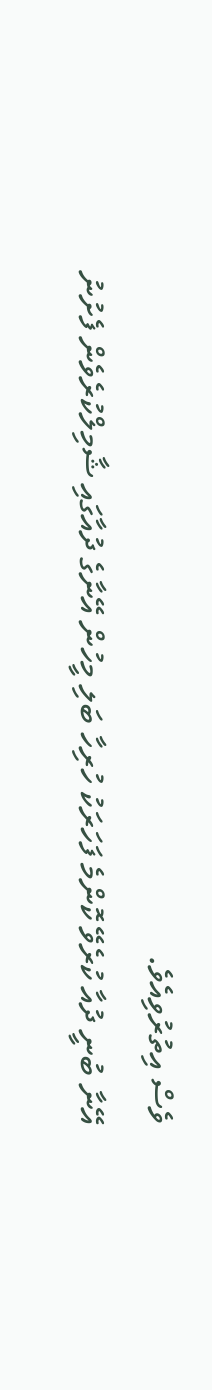ވެސް އިތުރުވިއެވެ.
އޭނާ ބުނީ ދުއާ ކުރެވޭ ކޮންމެ ފަހަރަކު ހުރިހާ ބަލި މީހުން އޭނާގެ ދުއާގައި ޝާމިލްކުރެވެން ފެށުނު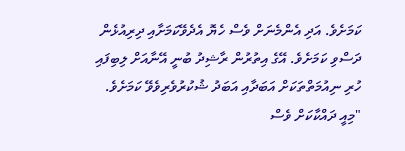ކަމަށެވެ. އަދި އެންމެނަށް ވެސް ހެޔޮ އެދެވޭކަމަށާއި ދިރިއުޅެން ދަސްވި ކަމަށެވެ. އޭގެ އިތުރުން ރާޝިދު ބުނީ އޭނާއަށް ލިބިފައި ހުރި ނިއުމަތްތަކަށް އަބަދާއި އަބަދު ޝުކުރުވެރިވެވޭ ކަމަށެވެ.
"މިއީ ދައްކާކަށް ވެސް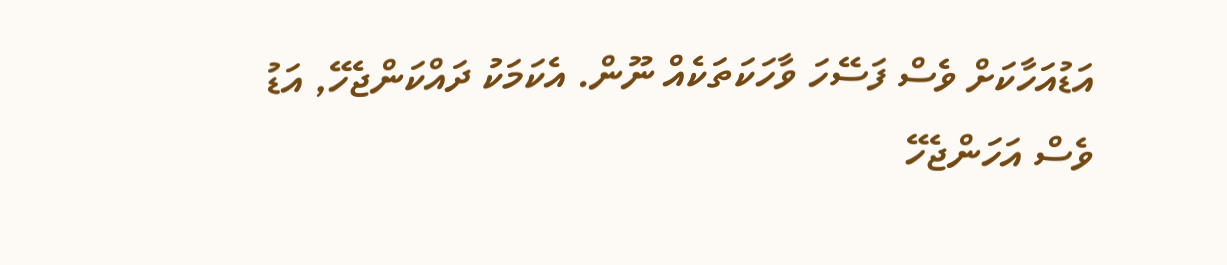އަޑުއަހާކަށް ވެސް ފަސޭހަ ވާހަކަތަކެއް ނޫން. އެކަމަކު ދައްކަންޖެހޭ, އަޑު ވެސް އަހަންޖެހޭ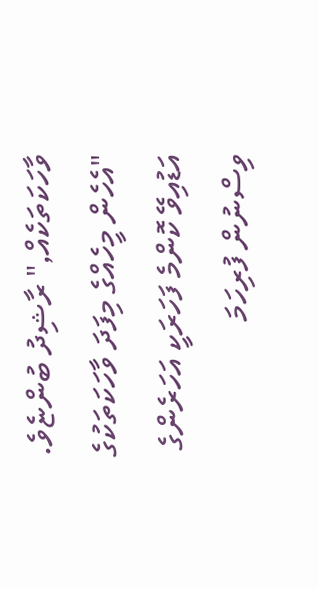ވާހަކަތަކެއް," ރާޝިދު ބުންޏެވެ.
"އެހެން މީހެއްގެ މިފަދަ ވާހަކަތަކުގެ އަޑުއިވޭ ކޮންމެ ފަހަރަކީ އަހަރެންގެ ވިސްނުން ފުރިހަމަ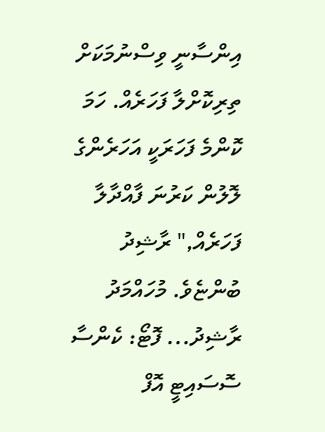އިންސާނީ ވިސްނުމަކަށް ތިރިކޮށްލާ ފަހަރެއް. ހަމަ ކޮންމެ ފަހަރަކީ އަހަރެންގެ ލޮލުން ކަރުނަ ފާއްދާލާ ފަހަރެއް," ރާޝިދު ބުންޏެވެ. މުހައްމަދު ރާޝިދު... ފޮޓޯ: ކެންސާ ސޮސައިޓީ އޮފް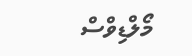މޯލްޑިވްސް